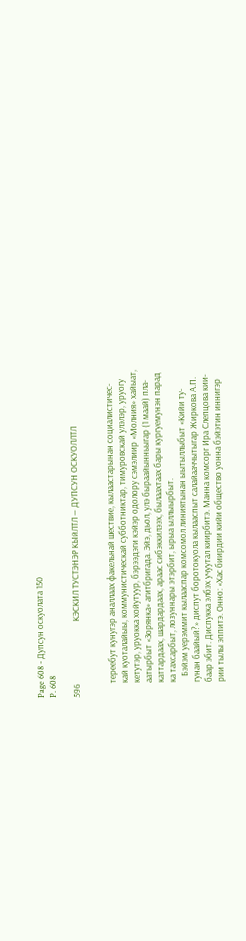Page 608 - Дупсун оскуолата 150
P. 608

596                               КЭСКИЛ ТУСТЭНЭР КЫйЛТЛ — ДУПСУН ОСКУОЛЛТЛ


       тереебут кунугэр аналлаах факельнай шествие, кылаастарынан социалистичес-
       кай куоталайыы, коммунистическай субботниктар, тимуровскай улэлэр, уруогу
       кетутэр, уруокка хойутуур, бэрээдэги кэйэр одолору сэмэлиир «Молния» хайыат,
       аатырбыт «Зорянка» агитбригада. Эйэ, дьол, улэ быраайынньыгар (1 маай) пла-
       каттардаах, шардардаах, араас сибэккилээх, былаахтаах бары кургуемунэн парад
       ка тахсарбыт, лозуннары этэрбит, ырыа ыллыырбыт.
          Бэйэм уерэммит кылааспар комсомол линиятынан ыытыллыбыт «Кийи ту-
       гунан баайый?» диспут боротокуола кылааспыт салайааччытыгар Жиркова А.П.
       баар эбит. Диспукка элбэх учуутал киирбитэ. Манна комсорг Ира Слепцова кии-
       рии тылы эппитэ. Онно: «Хас биирдии кийи общество уонна бэйэтин иннигэр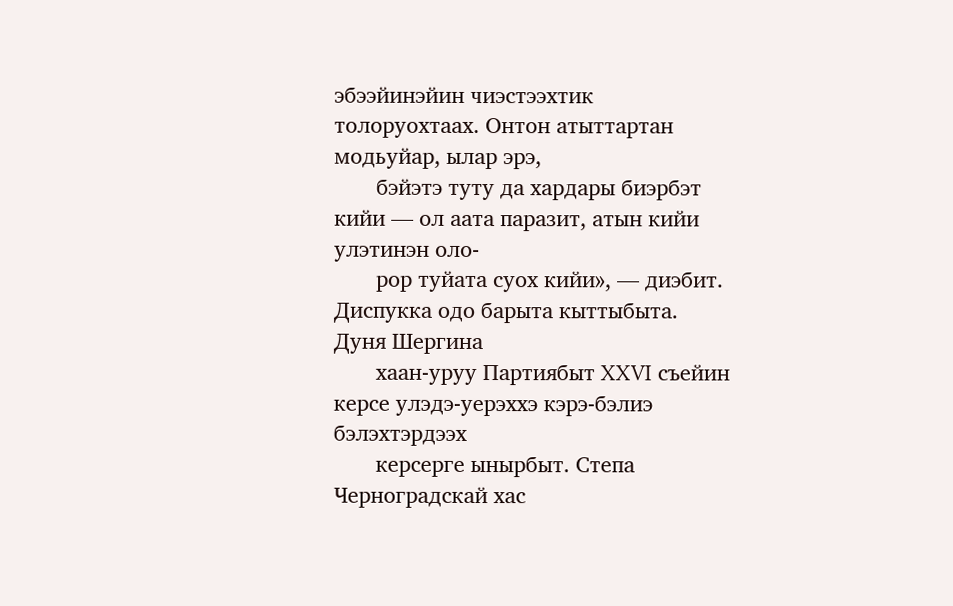эбээйинэйин чиэстээхтик толоруохтаах. Онтон атыттартан модьуйар, ылар эрэ,
       бэйэтэ туту да хардары биэрбэт кийи — ол аата паразит, атын кийи улэтинэн оло-
       рор туйата суох кийи», — диэбит. Диспукка одо барыта кыттыбыта. Дуня Шергина
       хаан-уруу Партиябыт XXVI съейин керсе улэдэ-уерэххэ кэрэ-бэлиэ бэлэхтэрдээх
       керсерге ынырбыт. Степа Черноградскай хас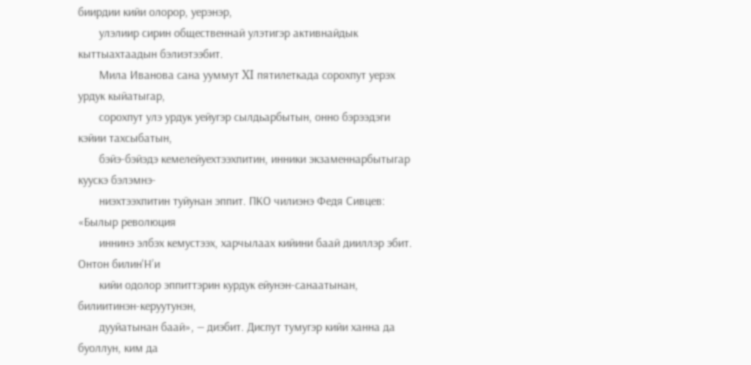биирдии кийи олорор, уерэнэр,
       улэлиир сирин общественнай улэтигэр активнайдык кыттыахтаадын бэлиэтээбит.
       Мила Иванова сана ууммут XI пятилеткада сорохпут уерэх урдук кыйатыгар,
       сорохпут улэ урдук уейугэр сылдьарбытын, онно бэрээдэги кэйии тахсыбатын,
       бэйэ-бэйэдэ кемелейуехтээхпитин, инники экзаменнарбытыгар куускэ бэлэмнэ-
       ниэхтээхпитин туйунан эппит. ПКО чилиэнэ Федя Сивцев: «Былыр революция
       иннинэ элбэх кемустээх, харчылаах кийини баай дииллэр эбит. Онтон билин'Н’и
       кийи одолор эппиттэрин курдук ейунэн-санаатынан, билиитинэн-керуутунэн,
       дууйатынан баай», — диэбит. Диспут тумугэр кийи ханна да буоллун, ким да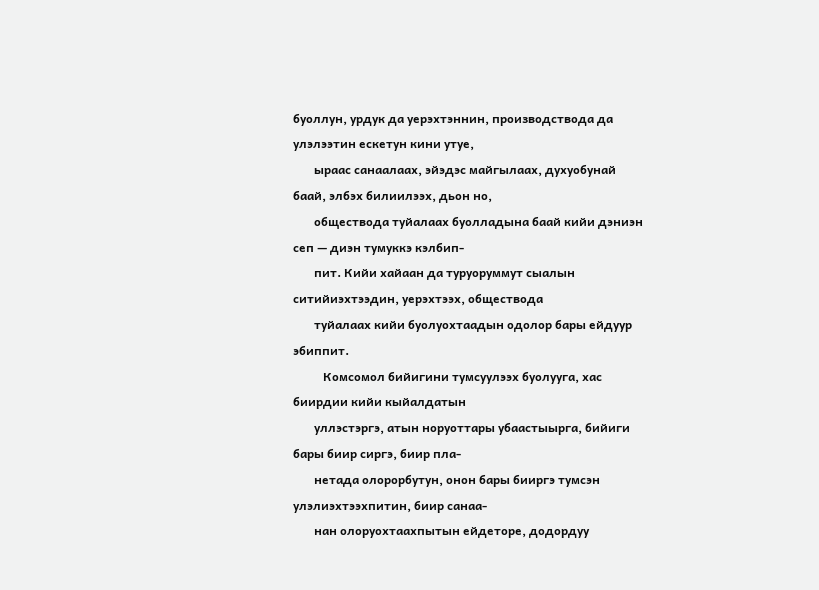буоллун, урдук да уерэхтэннин, производствода да улэлээтин ескетун кини утуе,
       ыраас санаалаах, эйэдэс майгылаах, духуобунай баай, элбэх билиилээх, дьон но,
       обществода туйалаах буолладына баай кийи дэниэн сеп — диэн тумуккэ кэлбип-
       пит. Кийи хайаан да туруоруммут сыалын ситийиэхтээдин, уерэхтээх, обществода
       туйалаах кийи буолуохтаадын одолор бары ейдуур эбиппит.
          Комсомол бийигини тумсуулээх буолууга, хас биирдии кийи кыйалдатын
       уллэстэргэ, атын норуоттары убаастыырга, бийиги бары биир сиргэ, биир пла-
       нетада олорорбутун, онон бары бииргэ тумсэн улэлиэхтээхпитин, биир санаа-
       нан олоруохтаахпытын ейдеторе, додордуу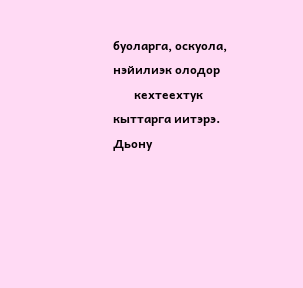буоларга, оскуола, нэйилиэк олодор
       кехтеехтук кыттарга иитэрэ. Дьону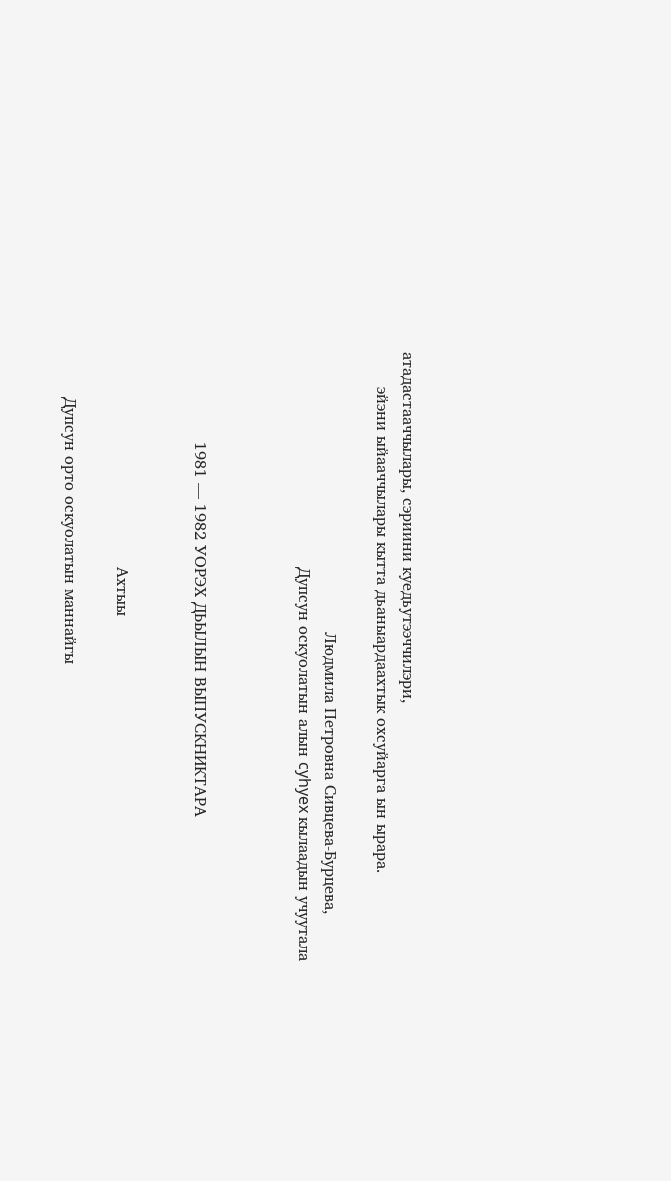атадастааччылары, сэриини куедьутээччилэри,
       эйэни ыйааччылары кытта дьаныардаахтык охсуйарга ын ырара.

                                                        Людмила Петровна Сивцева-Бурцева,
                                           Дупсун оскуолатын алын cyhyex кылаадын учуутала



                  1981 — 1982 УОРЭХ ДЬЫЛЫН ВЫПУСКНИКТАРА


                                           Ахтыы

         Дупсун орто оскуолатын маннайгы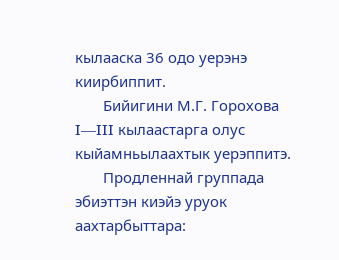кылааска 36 одо уерэнэ киирбиппит.
       Бийигини М.Г. Горохова I—III кылаастарга олус кыйамньылаахтык уерэппитэ.
       Продленнай группада эбиэттэн киэйэ уруок аахтарбыттара: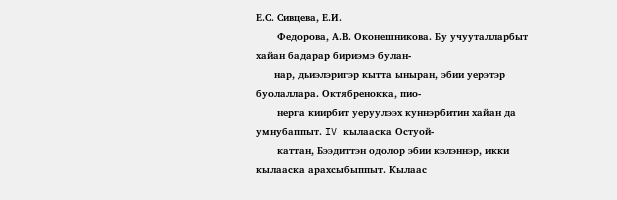Е.С. Сивцева, Е.И.
       Федорова, А.В. Оконешникова. Бу учууталларбыт хайан бадарар бириэмэ булан-
      нар, дьиэлэригэр кытта ыныран, эбии уерэтэр буолаллара. Октябренокка, пио-
       нерга киирбит уеруулээх куннэрбитин хайан да умнубаппыт. IV кылааска Остуой-
       каттан, Бээдиттэн одолор эбии кэлэннэр, икки кылааска арахсыбыппыт. Кылаас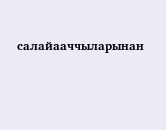салайааччыларынан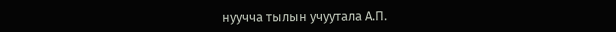нуучча тылын учуутала А.П.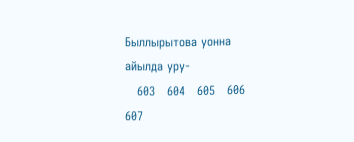Быллырытова уонна айылда уру-
   603   604   605   606   607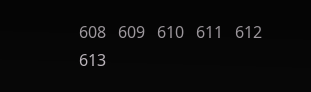608   609   610   611   612   613